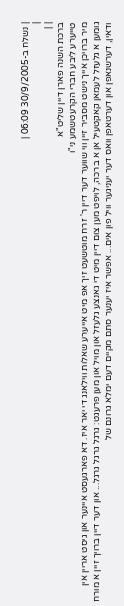| נשלח ב-30/9/2005 06:09 |
|
| |
ברכת השנה פארן דיין שליט"א
טייערע ליבע חברי הקרעטשמע ני"ו
מיר ברויכן אייך נישט מסביר זיין ווי שווער דער דיין ר' זרח מוטשעט זיך אפ מיט אייערע שאלות ווילאנג די יאר איז. דא פארגעסט איינער און גיסט אריין אין גומען א גלעזל לעמאן קאקטעיל אן א ברכה, לויפט מען צום דיין מיט די גאנצע גלעזל און מויל און מען פרעגט: גרגל גרגל גרגל... און דער דיין ברויך זיין א מורח ודאין, דערשנאפן און דערטאפן וואס דער יעניגער וויל פון אים... אפשר איז יענער סתם מקיים דעם ימלא גרונם של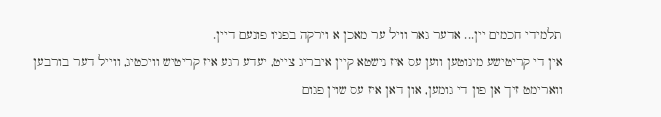תלמידי חכמים יין... אדער גאר וויל ער מאכן א וירקה בפניו פונעם דיין.
אין די קריטישע מינוטען ווען עס איז נישטא קיין איבריג צייט, יעדע רגע איז קריטיש וויכטיג, ווייל דער בורבען ווארימט זיך אן פון די גומען, און דאן איז עס שוין פגום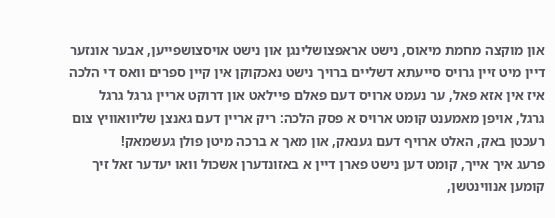און מוקצה מחמת מיאוס, נישט אראפצושלינגן און נישט אויסצושפייען, אבער אונזער דיין מיט זיין גרויס סייעתא דשליים ברויך נישט נאכקוקן אין קיין ספרים וואס די הלכה איז אין אזא פאל, ער נעמט ארויס דעם פאלם פיילאט און דרוקט אריין גרגל גרגל גרגל, אויפן מאמענט קומט ארויס א פסק הלכה: ריק אריין דעם גאנצן שליוואוויץ צום רעכטן באק, האלט ארויף דעם גענאק, און מאך א ברכה מיטן פולן געשמאק!
פרעג איך אייך, קומט דען נישט פארן דיין א באזונדערן אשכול וואו יעדער זאל זיך קומען אנווינטשן,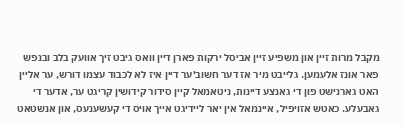מקבל מרות זיין און משפיע זיין אביסל ירקות פארן דיין וואס גיבט זיך אוועק בלב ובנפש פאר אונז אלעמען. גלייבט מיר אז דער חשוב'ער דיין איז לא לכבוד עצמו דורש, ער אליין האט גארנישט פון די גאנצע דיינות, ניטאמאל קיין סידור קידושין קריגט ער, אדער די גאבעלע. כאטש אזויפיל, איינמאל אין יאר ליידיגט אייך אויס די קעשענעס, און אנשטאט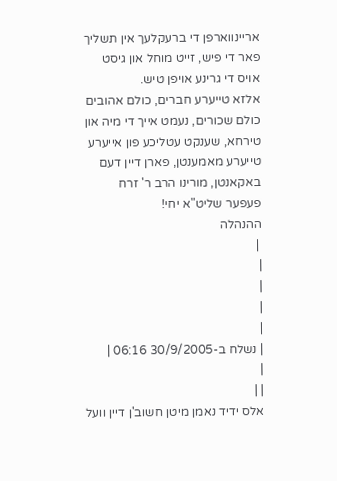אריינווארפן די ברעקלעך אין תשליך פאר די פיש, זייט מוחל און גיסט אויס די גרינע אויפן טיש.
אלזא טייערע חברים, כולם אהובים כולם שכורים, נעמט אייך די מיה און טירחא, שענקט עטליכע פון אייערע טייערע מאמענטן, פארן דיין דעם באקאנטן, מורינו הרב ר' זרח פעפער שליט"א יחי!
ההנהלה
 |
|
|
|
|
| נשלח ב-30/9/2005 06:16 |
|
| |
אלס ידיד נאמן מיטן חשוב'ן דיין וועל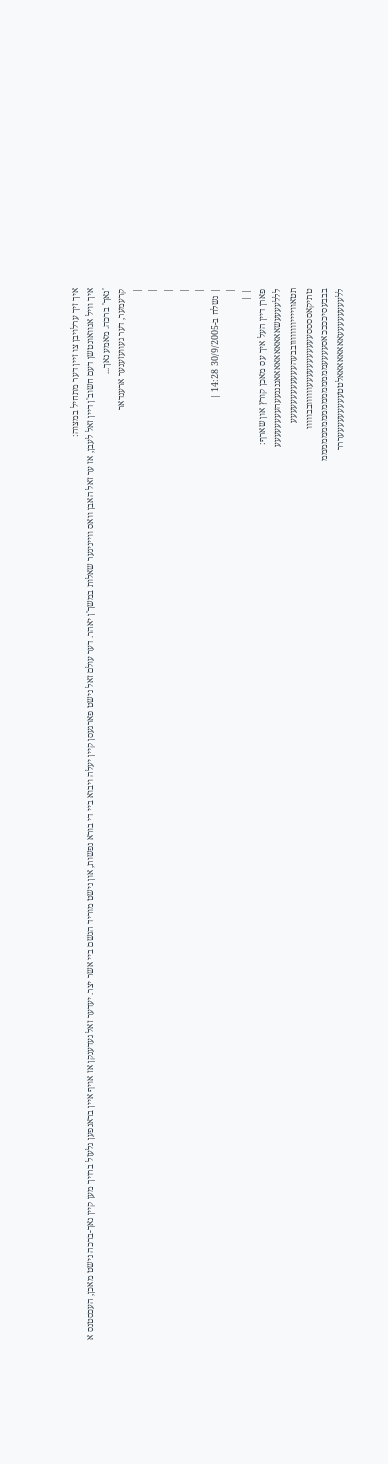איך זיך ערלויבן צו זיין דער מתחיל במצוה:
איך וויל אנוואונטשן דעם חשוב'ן דיין זאל לעבן, אז ער זאל האבן וואס ווייניגער שאלות במשך'ן יאהר. דער עולם זאל נישט פארגעסן קיין יעלה ויבוא ביי די בורא נפשות, און נישט מוריד הגשם ביי אשר יצר. יעדער זאל געדענקן אז אויף איין בראנפען גלעזל ברויך מען קיין נאך-ברכה נישט מאכן, העכסטנס א 'נאך' ברכה. מאמע נאך...
קרעמער, דער געוועזענער ארענדאר
|
|
|
|
|
| נשלח ב-30/9/2005 14:28 |
|
| |
פארן דיין העל איך עס מאכן קורץ און שארף:
לללעעעעשאאאאאאאאאאננננעעהעעעעעעעע
תטאווייייוווווווובבעהעעעעעעעעעעעע
טתיקאססססעעעעעעעעעעעוווווובבווווו
בבבעסיככככאסעעעעמממממממממממממממממ
ללעעעעעעעעאאאאאאאאלטטעעעעעעעעעררר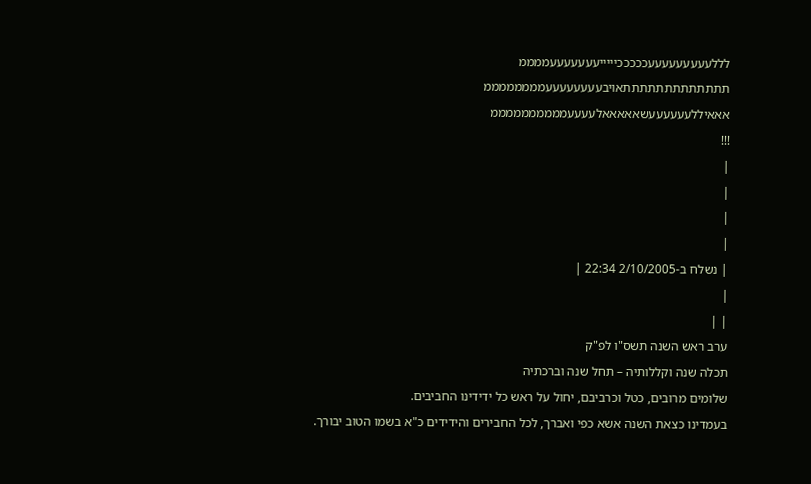לללעעעעעעעעעכככככיייייעעעעעעעממממ
תתתתתתתתתתתתתאויבעעעעעעעעממממממממ
אאאיללעעעעעעשאאאאאלעעעעממממממממממ
!!!
|
|
|
|
| נשלח ב-2/10/2005 22:34 |
|
| |
ערב ראש השנה תשס"ו לפ"ק
תכלה שנה וקללותיה – תחל שנה וברכתיה
שלומים מרובים, כטל וכרביבם, יחול על ראש כל ידידינו החביבים.
בעמדינו כצאת השנה אשא כפי ואברך, לכל החבירים והידידים כ"א בשמו הטוב יבורך.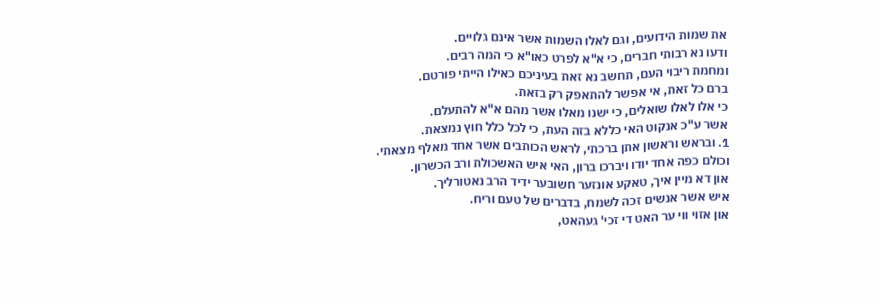את שמות הידועים, וגם לאלו השמות אשר אינם גלויים.
ודעו נא רבותי חברים, כי א"א לפרט כאו"א כי המה רבים.
ומחמת ריבוי העם, תחשב נא זאת בעיניכם כאילו הייתי פורטם.
ברם כל זאת, אי אפשר להתאפק רק בזאת.
כי אלו לאלו שואלים, כי ישנו מאלו אשר מהם א"א להתעלם.
אשר ע"כ אנקוט האי כללא בזה העת, כי לכל כלל חוץ נמצאת.
1. ובראש וראשון אתן ברכתי, לראש הכותבים אשר אחד מאלף מצאתי.
וכולם כפה אחד יודו ויברכו ברון, האי איש האשכולת ורב הכשרון.
און דא מיין איך, טאקע אונזער חשובער ידיד הרב נאטורליך.
איש אשר אנשים זכה לשמח, בדברים של טעם וריח.
און אזוי ווי ער האט די זכי' געהאט,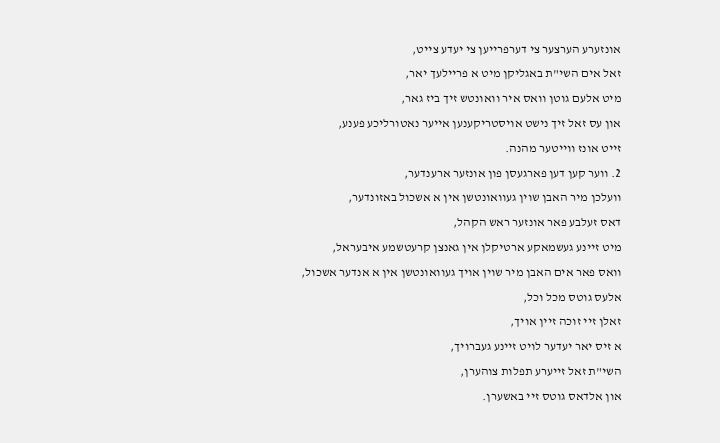אונזערע הערצער צי דערפרייען צי יעדע צייט,
זאל אים השי"ת באגליקן מיט א פריילעך יאר,
מיט אלעם גוטן וואס איר וואונטש זיך ביז גאר,
און עס זאל זיך נישט אויסטריקענען אייער נאטורליכע פענע,
זייט אונז ווייטער מהנה.
2. ווער קען דען פארגעסן פון אונזער ארענדער,
וועלכן מיר האבן שוין געוואונטשן אין א אשכול באזונדער,
דאס זעלבע פאר אונזער ראש הקהל,
מיט זיינע געשמאקע ארטיקלן אין גאנצן קרעטשמע איבעראל,
וואס פאר אים האבן מיר שוין אויך געוואונטשן אין א אנדער אשכול,
אלעס גוטס מכל וכל,
זאלן זיי זוכה זיין אויך,
א זיס יאר יעדער לויט זיינע געברויך,
השי"ת זאל זייערע תפלות צוהערן,
און אלדאס גוטס זיי באשערן.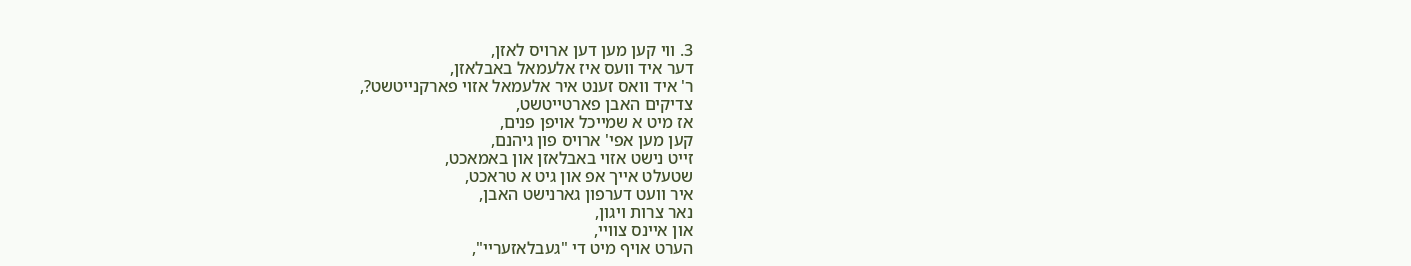3. ווי קען מען דען ארויס לאזן,
דער איד וועס איז אלעמאל באבלאזן,
ר' איד וואס זענט איר אלעמאל אזוי פארקנייטשט?,
צדיקים האבן פארטייטשט,
אז מיט א שמייכל אויפן פנים,
קען מען אפי' ארויס פון גיהנם,
זייט נישט אזוי באבלאזן און באמאכט,
שטעלט אייך אפ און גיט א טראכט,
איר וועט דערפון גארנישט האבן,
נאר צרות ויגון,
און איינס צוויי,
הערט אויף מיט די "געבלאזעריי",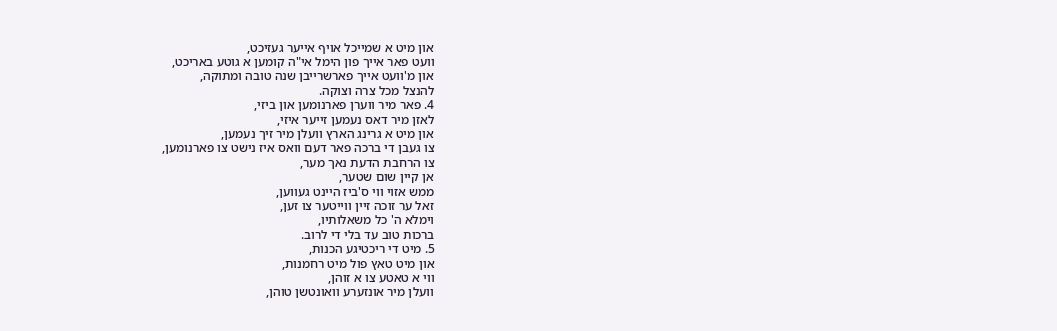און מיט א שמייכל אויף אייער געזיכט,
וועט פאר אייך פון הימל אי"ה קומען א גוטע באריכט,
און מ'וועט אייך פארשרייבן שנה טובה ומתוקה,
להנצל מכל צרה וצוקה.
4. פאר מיר ווערן פארנומען און ביזי,
לאזן מיר דאס נעמען זייער איזי,
און מיט א גרינג הארץ וועלן מיר זיך נעמען,
צו געבן די ברכה פאר דעם וואס איז נישט צו פארנומען,
צו הרחבת הדעת נאך מער,
אן קיין שום שטער,
ממש אזוי ווי ס'ביז היינט געווען,
זאל ער זוכה זיין ווייטער צו זען,
וימלא ה' כל משאלותיו,
ברכות טוב עד בלי די לרוב.
5. מיט די ריכטיגע הכנות,
און מיט טאץ פול מיט רחמנות,
ווי א טאטע צו א זוהן,
וועלן מיר אונזערע וואונטשן טוהן,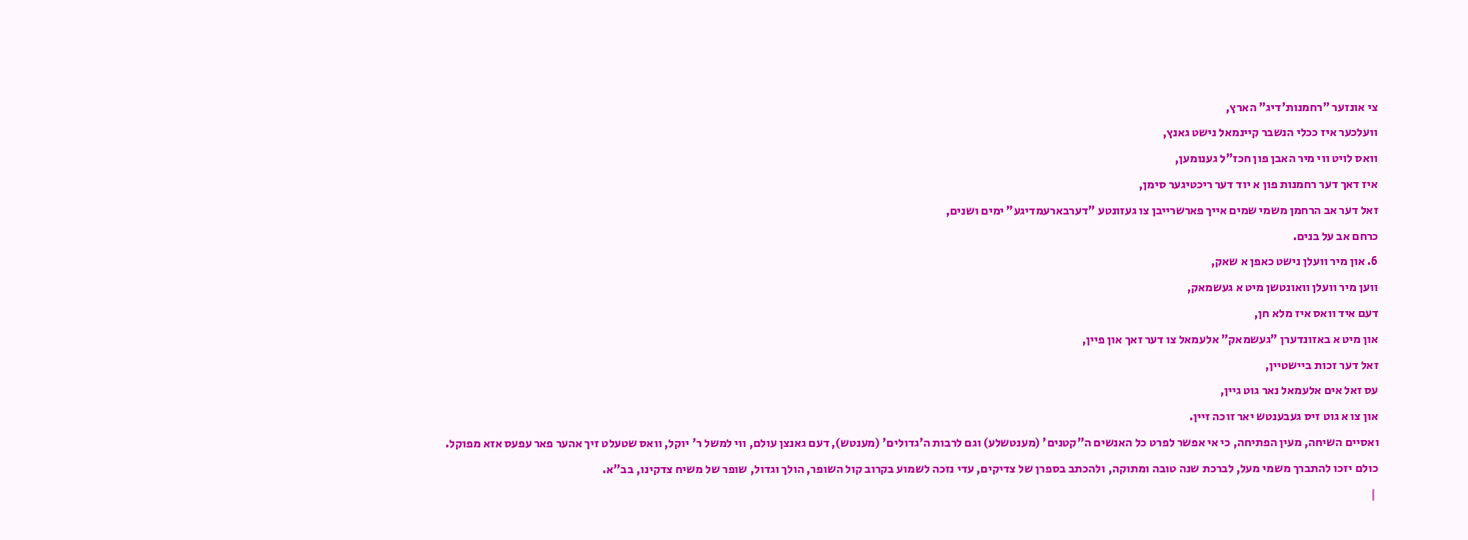צי אונזער "רחמנות'דיג" הארץ,
וועלכער איז ככלי הנשבר קיינמאל נישט גאנץ,
וואס לויט ווי מיר האבן פון חכז"ל גענומען,
איז דאך דער רחמנות פון א יוד דער ריכטיגער סימן,
זאל דער אב הרחמן משמי שמים אייך פארשרייבן צו געזונטע "דערבארעמדיגע" ימים ושנים,
כרחם אב על בנים.
6. און מיר וועלן נישט כאפן א שאק,
ווען מיר וועלן וואונטשן מיט א געשמאק,
דעם איד וואס איז מלא חן,
און מיט א באזונדערן "געשמאק" אלעמאל צו דער זאך און פיין,
זאל דער זכות ביישטיין,
עס זאל אים אלעמאל נאר גוט גיין,
און צו א גוט זיס געבענטש יאר זוכה זיין.
ואסיים השיחה, מעין הפתיחה, כי אי אפשר לפרט כל האנשים ה"קטנים' (מענטשלע) וגם לרבות ה'גדולים' (מענטש), דעם גאנצן עולם, ווי למשל ר' יוקל, וואס שטעלט זיך אהער פאר עפעס אזא מפוקל.
כולם יזכו להתברך משמי מעל, לברכת שנה טובה ומתוקה, ולהכתב בספרן של צדיקים, עדי נזכה לשמוע בקרוב קול השופר, הולך וגדול, שופר של משיח צדקינו, בב"א.
 |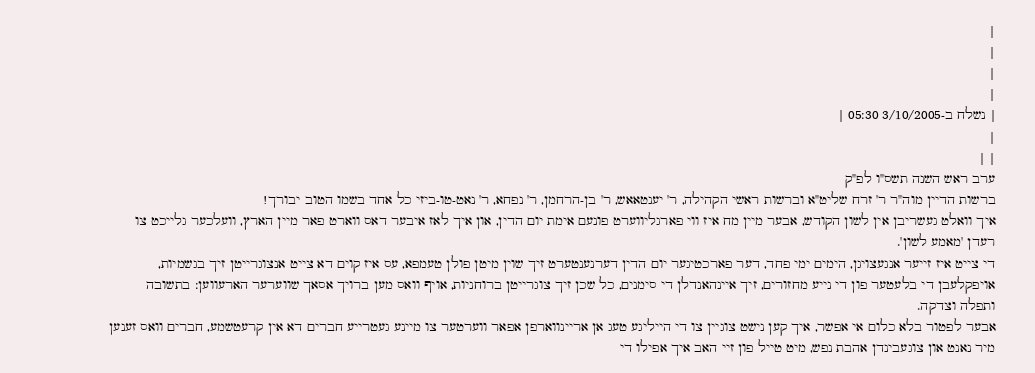|
|
|
|
| נשלח ב-3/10/2005 05:30 |
|
| |
ערב ראש השנה תשס"ו לפ"ק
ברשות הדיין מוה"ר ר' זרח שליט"א וברשות ראשי הקהילה, ר' יענטאאש, ר' בן-הרחמן, ר' נפחא, ר' נאט-טו-ביזי כל אחד בשמו הטוב יבורך!
איך וואלט געשריבן אין לשון הקודש, אבער מיין מח איז ווי פארגליווערט פונעם אימת יום הדין, און איך לאז איבער דאס ווארט פאר מיין הארץ, וועלכער גלייכט צו רעדן 'מאמע לשון'.
די צייט איז זייער אנגעצויגן, הימים ימי פחד, דער פארכטיגער יום הדין דערנענטערט זיך שוין מיטן פולן טעמפא, עס איז קוים דא צייט אנצוגרייטן זיך בגשמיות, אויפקלעבן די בלעטער פון די נייע מחזורים, זיך איינהאנדלן די סימנים, כל שכן זיך צוגרייטן ברוחניות, אויף וואס מען ברויך אסאך שווערער הארעווען: בתשובה ותפלה וצדקה.
אבער לפטור בלא כלום אי אפשר, איך קען נישט צוגיין צו די הייליגע טעג אן אריינווארפן אפאר ווערטער צו מיינע געטרייע חברים דא אין קרעטשמע, חברים וואס זענען מיר נאנט און צוגעבינדן אהבת נפש, מיט טייל פון זיי האב איך אפילו די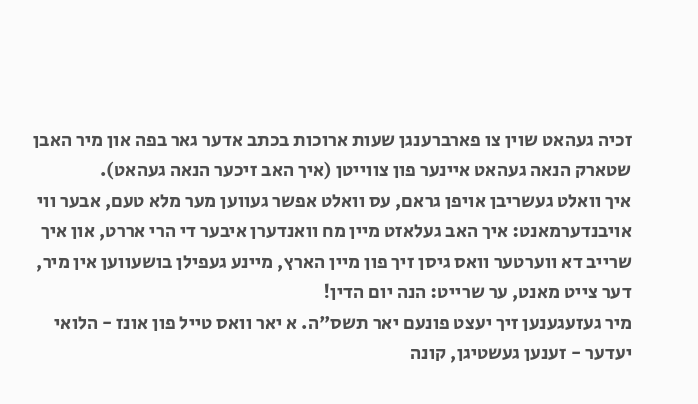זכיה געהאט שוין צו פארברענגן שעות ארוכות בכתב אדער גאר בפה און מיר האבן שטארק הנאה געהאט איינער פון צווייטן (איך האב זיכער הנאה געהאט).
איך וואלט געשריבן אויפן גראם, עס וואלט אפשר געווען מער מלא טעם, אבער ווי אויבנדערמאנט: איך האב געלאזט מיין מח וואנדערן איבער די הרי אררט, און איך שרייב דא ווערטער וואס גיסן זיך פון מיין הארץ, מיינע געפילן בושעווען אין מיר, דער צייט מאנט, ער שרייט: הנה יום הדין!
מיר געזעגענען זיך יעצט פונעם יאר תשס"ה. א יאר וואס טייל פון אונז - הלואי יעדער - זענען געשטיגן, קונה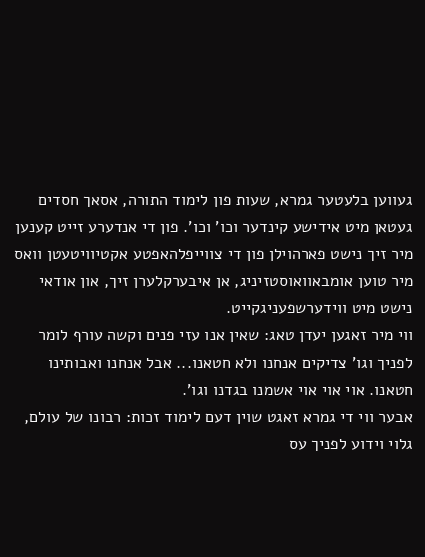געווען בלעטער גמרא, שעות פון לימוד התורה, אסאך חסדים געטאן מיט אידישע קינדער וכו' וכו'. פון די אנדערע זייט קענען מיר זיך נישט פארהוילן פון די צווייפלהאפטע אקטיוויטעטן וואס מיר טוען אומבאוואוסטזיניג, אן איבערקלערן זיך, און אודאי נישט מיט ווידערשפעניגקייט.
ווי מיר זאגען יעדן טאג: שאין אנו עזי פנים וקשה עורף לומר לפניך וגו' צדיקים אנחנו ולא חטאנו... אבל אנחנו ואבותינו חטאנו. אוי אוי אוי אשמנו בגדנו וגו'.
אבער ווי די גמרא זאגט שוין דעם לימוד זכות: רבונו של עולם, גלוי וידוע לפניך עס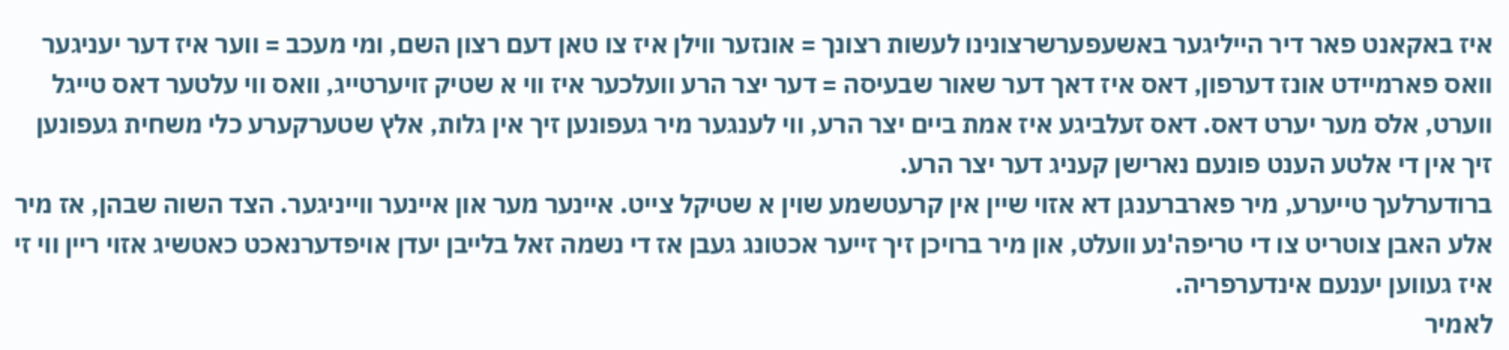איז באקאנט פאר דיר הייליגער באשעפערשרצונינו לעשות רצונך = אונזער ווילן איז צו טאן דעם רצון השם, ומי מעכב = ווער איז דער יעניגער וואס פארמיידט אונז דערפון, דאס איז דאך דער שאור שבעיסה = דער יצר הרע וועלכער איז ווי א שטיק זויערטייג, וואס ווי עלטער דאס טייגל ווערט, אלס מער יערט דאס. דאס זעלביגע איז אמת ביים יצר הרע, ווי לענגער מיר געפונען זיך אין גלות, אלץ שטערקערע כלי משחית געפונען זיך אין די אלטע הענט פונעם נארישן קעניג דער יצר הרע.
ברודערלעך טייערע, מיר פארברענגן דא אזוי שיין אין קרעטשמע שוין א שטיקל צייט. איינער מער און איינער ווייניגער. הצד השוה שבהן, אז מיר אלע האבן צוטריט צו די טריפה'נע וועלט, און מיר ברויכן זיך זייער אכטונג געבן אז די נשמה זאל בלייבן יעדן אויפדערנאכט כאטשיג אזוי ריין ווי זי איז געווען יענעם אינדערפריה.
לאמיר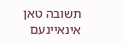תשובה טאן אינאיינעם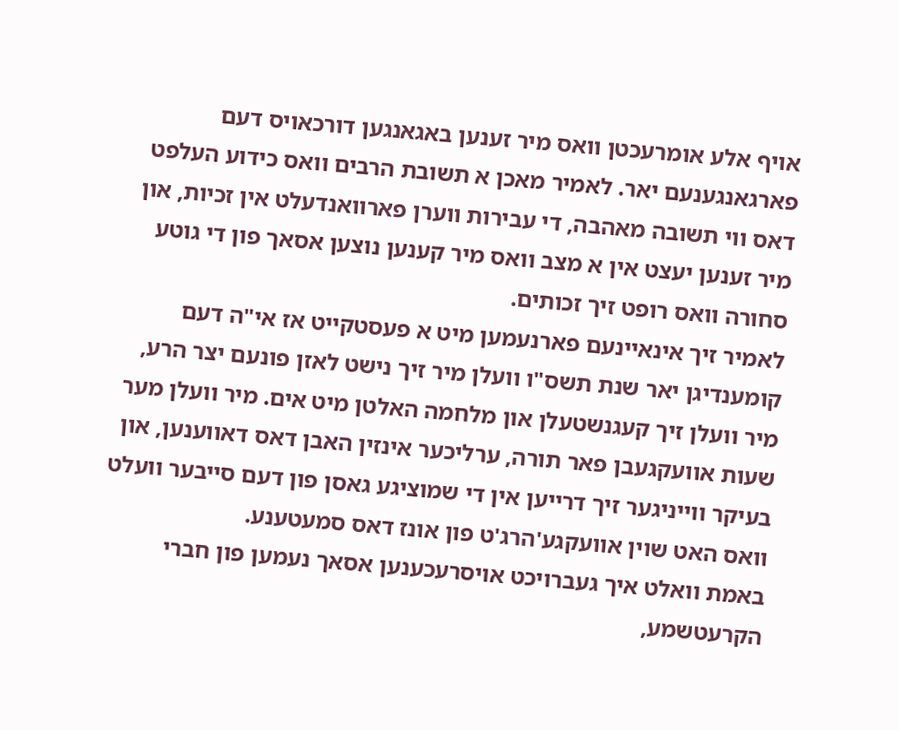אויף אלע אומרעכטן וואס מיר זענען באגאנגען דורכאויס דעם פארגאנגענעם יאר. לאמיר מאכן א תשובת הרבים וואס כידוע העלפט דאס ווי תשובה מאהבה, די עבירות ווערן פארוואנדעלט אין זכיות, און מיר זענען יעצט אין א מצב וואס מיר קענען נוצען אסאך פון די גוטע סחורה וואס רופט זיך זכותים.
לאמיר זיך אינאיינעם פארנעמען מיט א פעסטקייט אז אי"ה דעם קומענדיגן יאר שנת תשס"ו וועלן מיר זיך נישט לאזן פונעם יצר הרע, מיר וועלן זיך קעגנשטעלן און מלחמה האלטן מיט אים. מיר וועלן מער שעות אוועקגעבן פאר תורה, ערליכער אינזין האבן דאס דאווענען, און בעיקר ווייניגער זיך דרייען אין די שמוציגע גאסן פון דעם סייבער וועלט וואס האט שוין אוועקגע'הרג'ט פון אונז דאס סמעטענע.
באמת וואלט איך געברויכט אויסרעכענען אסאך נעמען פון חברי הקרעטשמע,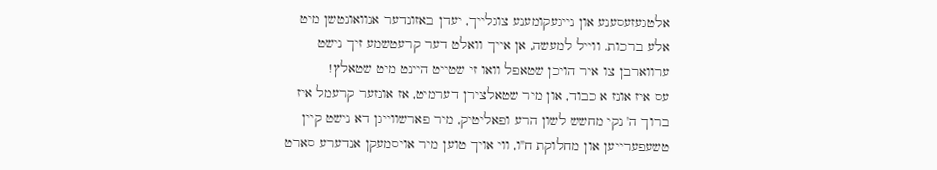אלטגעזעסענע און נייגעקומענע צוגלייך, יעדן באזונדער אנוואונטשן מיט אלע ברכות. ווייל למעשה, אן אייך וואלט דער קרעטשמע זיך נישט ערווארבן צו איר הויכן שטאפל וואו זי שטייט היינט מיט שטאלץ!
עס איז אונז א כבוד, און מיר שטאלצירן דערמיט, אז אונזער קרעמל איז ברוך ה' נקי מחשש לשון הרע ופאליטיק, מיר פארשווייגן דא נישט קיין טשעפערייען און מחלוקת ח"ו, ווי אויך טוען מיר אויסמעקן אנדערע סארט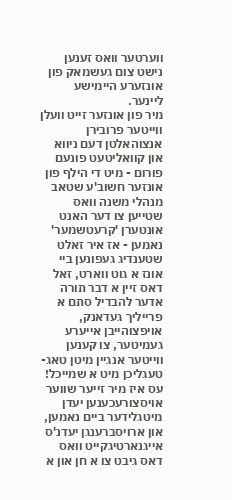ווערטער וואס זענען נישט צום געשמאק פון אונזערע היימישע ליינער.
מיר פון אונזער זייט וועלן ווייטער פרובירן אנצוהאלטן דעם ניווא און קוואליטעט פונעם פורום - מיט די הילף פון אונזער חשוב'ע שטאב מנהלי משנה וואס שטייען צו דער האנט אונטערן 'קרעטשמער' נאמען - אז איר זאלט שטענדיג געפונען ביי אונז א גוט ווארט, זאל דאס זיין א דבר תורה אדער להבדיל סתם א פרייליך געדאנק, אויפצוהייבן אייערע געמיטער, צו קענען ווייטער אנגיין מיטן טאג-טעגליכן מיט א שמייכל!
עס איז מיר זייער שווער אויסצורעכענען יעדן מיטגלידער ביים נאמען, און ארויסברענגן יעדנ'ס אייגנארטיגקייט וואס דאס גיבט צו א חן און א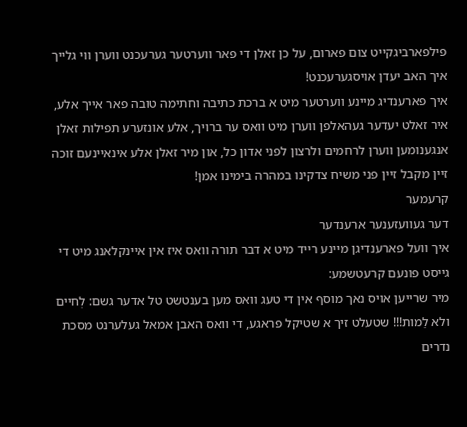פילפארביגקייט צום פארום, על כן זאלן די פאר ווערטער גערעכנט ווערן ווי גלייך איך האב יעדן אויסגערעכנט!
איך פארענדיג מיינע ווערטער מיט א ברכת כתיבה וחתימה טובה פאר אייך אלע, איר זאלט יעדער געהאלפן ווערן מיט וואס ער ברויך, אלע אונזערע תפילות זאלן אנגענומען ווערן לרחמים ולרצון לפני אדון כל, און מיר זאלן אלע אינאיינעם זוכה זיין מקבל זיין פני משיח צדקינו במהרה בימינו אמן!
קרעמער
דער געוועזענער ארענדער
איך וועל פארענדיגן מיינע רייד מיט א דבר תורה וואס איז אין איינקלאנג מיט די גייסט פונעם קרעטשמע:
מיר שרייען אויס נאך מוסף אין די טעג וואס מען בענטשט טל אדער גשם: לְחיים ולא לַמות!!! שטעלט זיך א שטיקל פראגע, די וואס האבן אמאל געלערנט מסכת נדרים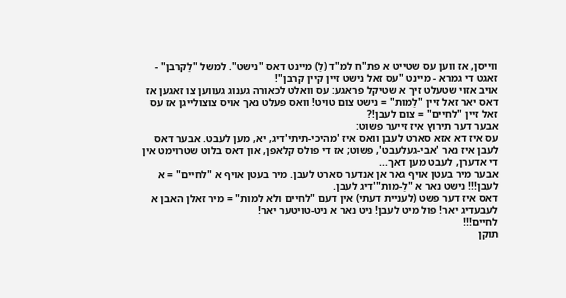ווייסן, אז ווען עס שטייט א פת"ח למ"ד (לַ) מיינט דאס "נישט". למשל "לַקרבן" - זאגט די גמרא - מיינט "עס זאל נישט זיין קיין קרבן"!
אויב אזוי שטעלט זיך א שטיקל פראגע: עס וואלט לכאורה גענוג געווען צו זאגען אז דאס יאר זאל זיין "לַמות" = נישט צום טויט! וואס פעלט נאך אויס צוצולייגן אז עס זאל זיין "לחיים" = צום לעבן!?
אבער דער תירוץ איז זייער פשוט:
עס איז דא אזא סארט לעבן וואס איז 'מהיכי-תיתי'דיג, יא, מען לעבט. אבער דאס לעבן איז נאר 'אבי-געלעבט', פשוט; אז די פולס קלאפן, און דאס בלוט שטרוימט אין די אדערן, לעבט מען דאך...
אבער מיר בעטן אויף גאר אן אנדער סארט לעבן. מיר בעטן אויף א "לחיים" = א לעבן!!! נישט נאר א "לַ-מות"'דיג לעבן.
דאס איז דער פשט (לעניית דעתי) אין דעם "לחיים ולא למות" = מיר זאלן האבן א לעבעדיג יאר! פול מיט לעבן! ניט נאר א ניט-טויטער יאר!
לחיים!!!
תוקן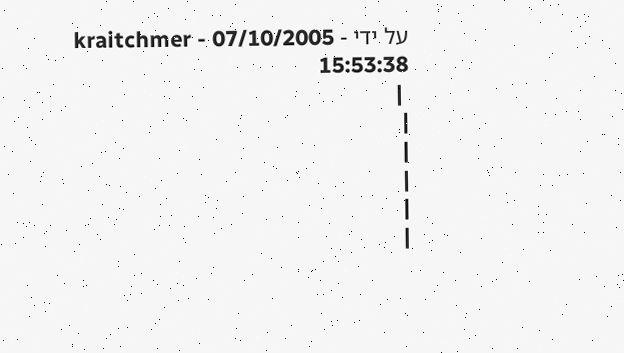על ידי - kraitchmer - 07/10/2005 15:53:38
 |
|
|
|
|
|